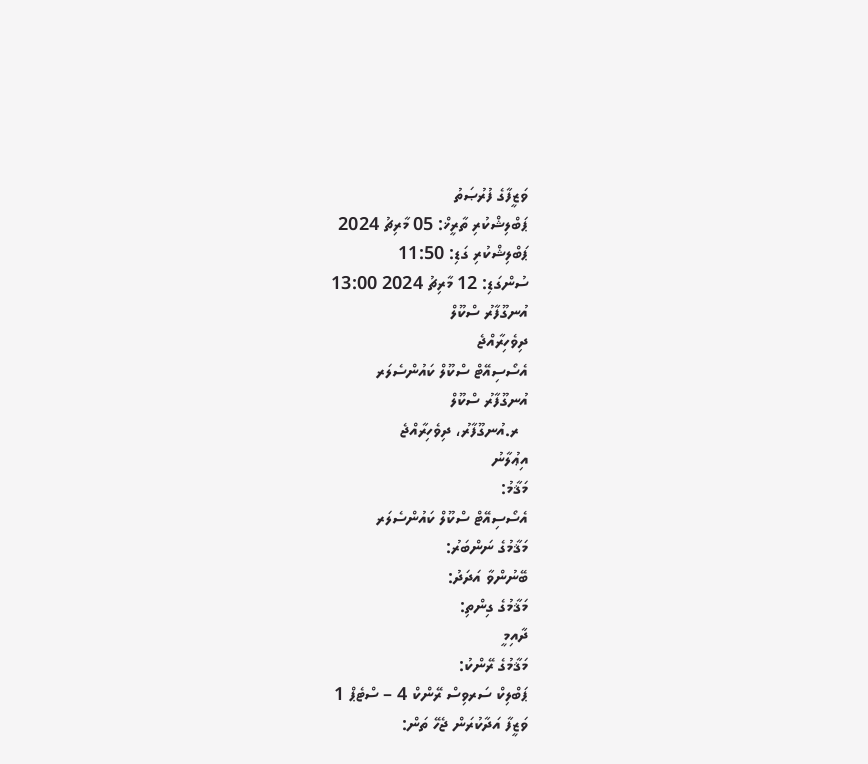ވަޒީފާގެ ފުރުޞަތު
ޕަބްލިޝްކުރި ތާރީޚް: 05 މާރިޗު 2024
ޕަބްލިޝްކުރި ގަޑި: 11:50
ސުންގަޑި: 12 މާރިޗު 2024 13:00
އުނގޫފާރު ސްކޫލް
ދިވެހިރާއްޖެ
އެސޯސިއޭޓް ސްކޫލް ކައުންސެލަރ
އުނގޫފާރު ސްކޫލް
  ރ.އުނގޫފާރު، ދިވެހިރާއްޖެ
އިޢުލާނު
މަޤާމު:
އެސޯސިއޭޓް ސްކޫލް ކައުންސެލަރ
މަޤާމުގެ ނަންބަރު:
ބޭނުންވާ އަދަދު:
މަޤާމުގެ ގިންތި:
ދާއިމީ
މަޤާމުގެ ރޭންކު:
ޕަބްލިކް ސަރވިސް ރޭންކް 4 – ސްޓެޕް 1
ވަޒީފާ އަދާކުރަން ޖެހޭ ތަން: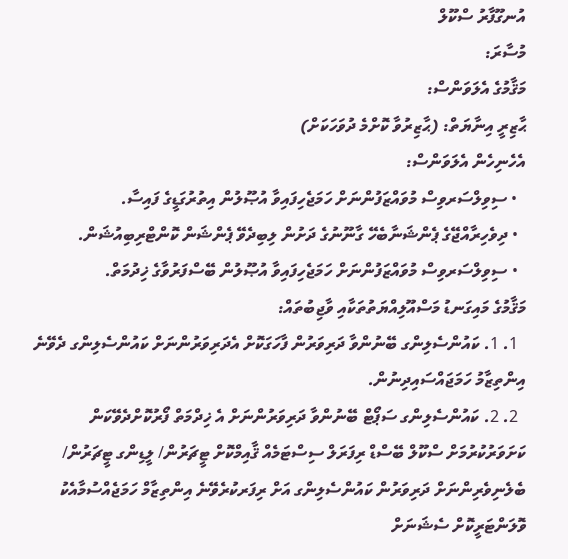އުނގޫފާރު ސްކޫލް
މުސާރަ:
މަޤާމުގެ އެލަވަންސް:
ޙާޒިރީ އިނާޔަތް: (ޙާޒިރުވާ ކޮށްމެ ދުވަހަކަށް)
އެހެނިހެން އެލަވަންސް:
  • ސިވިލްސަރވިސް މުވައްޒަފުންނަށް ހަމަޖެހިފައިވާ އުޞޫލުން އިތުރުގަޑީގެ ފައިސާ.
  • ދިވެހިރާއްޖޭގެ ޕެންޝަނާބެހޭ ގާނޫނުގެ ދަށުން ލިބިދެވޭ ޕެންޝަން ކޮންޓްރިބިއުޝަން.
  • ސިވިލްސަރވިސް މުވައްޒަފުންނަށް ހަމަޖެހިފައިވާ އުޞޫލުން ބޭސްފަރުވާގެ ޚިދުމަތް.
މަޤާމުގެ މައިގަނޑު މަސްއޫލިއްޔަތުތަކާއި ވާޖިބުތައް:
  1. 1. ކައުންސެލިންގ ބޭނުންވާ ދަރިވަރުން ފާހަގަކޮށް އެދަރިވަރުންނަށް ކައުންސެލިންގ ދެވޭނެ އިންތިޒާމު ހަމަޖައްސައިދިނުން.
  2. 2. ކައުންސެލިންގ ސަޕޯޓް ބޭނުންވާ ދަރިވަރުންނަށް އެ ޚިދްމަތް ފޯރުކޮށްދެވޭކަން ކަށަވަރުކުރުމަށް ސްކޫލް ބޭސްޑް ރިފަރަލް ސިސްޓަމެއް ޤާއިމްކޮށް ޓީޗަރުން/ ލީޑިންގ ޓީޗަރުން/ ބެލެނިވެރިންނަށް ދަރިވަރުން ކައުންސެލިންގ އަށް ރިފަރކުރެވޭނެ އިންތިޒާމް ހަމަޖެއްސުމާއެކު ވޮލަންޓަރީކޮށް ސެޝަނަށް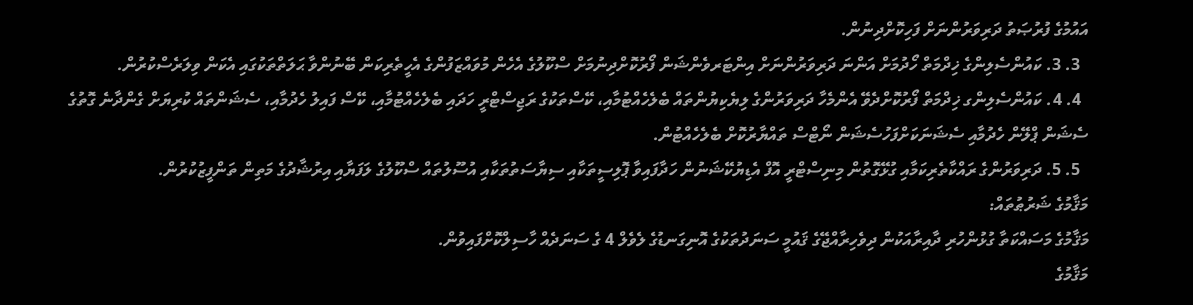އައުމުގެ ފުރުޞަތު ދަރިވަރުންނަށް ފަހިކޮށްދިނުން.
  3. 3. ކައުންސެލިންގެ ޚިދްމަތް ހޯދުމަށް އަންނަ ދަރިވަރުންނަށް އިންޓަރވެންޝަން ފޯރުކޮށްދިނުމަށް ސްކޫލުގެ އެހެން މުވައްޒަފުންގެ އެހީތެރިކަން ބޭނުންވާ ޙަލަތްތަކުގައި އެކަން ވިލަރެސްކުރުން.
  4. 4. ކައުންސެލިންގ ޚިދްމަތް ފޯރުކޮށްދެވޭ އެންމެހާ ދަރިވަރުންގެ ލިޔެކިޔުންތައް ބެލެހެއްޓުމާއި، ކޭސްތަކުގެ ރަޖިސްޓްރީ ހަދައި ބެލެހެއްޓުމާއި، ކޭސް ފައިލު ހެދުމާއި، ސެޝަންތައް ކުރިޔަށް ގެންދާނެ ގޮތުގެ ސެޝަން ޕްލޭން ހެދުމާއި ސެޝަނަކަށްފަހުސެޝަން ނޯޓްސް ތައްޔާރުކޮށް ބެލެހެއްޓުން.
  5. 5. ދަރިވަރުންގެ ރައްކާތެރިކަމާއި ގުޅޭގޮތުން މިނިސްޓްރީ އޮފް އެޑިޔުކޭޝަނުން ހަދާފައިވާ ޕޮލިސީތަކާއި ސިޔާސަތުތަކާއި އުސޫލުތައް ސްކޫލުގެ ލަފަޔާއި އިރުޝާދުގެ މަތިން ތަންފީޒުކުރުން.
މަޤާމުގެ ޝަރުޠުތައް:
މަޤާމުގެ މަސައްކަތާ ގުޅުންހުރި ދާއިރާއަކުން ދިވެހިރާއްޖޭގެ ޤައުމީ ސަނަދުތަކުގެ އޮނިގަނޑުގެ ލެވެލް 4 ގެ ސަނަދެއް ހާސިލްކޮށްފައިވުން.
މަޤާމުގެ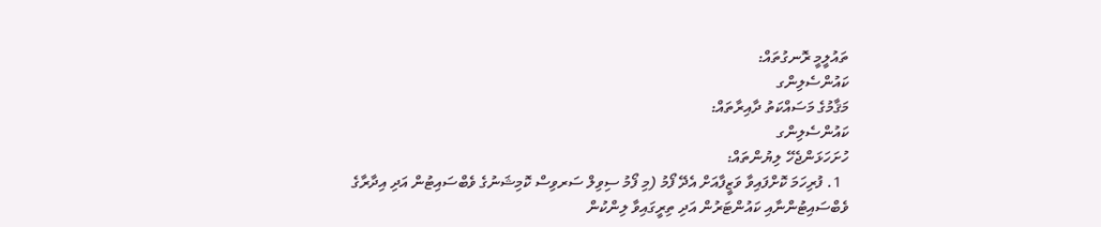ތައުލީމީ ރޮނގުތައް:
ކައުންސެލިންގ
މަޤާމުގެ މަސައްކަތު ދާއިރާތައް:
ކައުންސެލިންގ
ހުށަހަޅަންޖެހޭ ލިޔުންތައް:
  1. ފުރިހަމަ ކޮށްފައިވާ ވަޒީފާއަށް އެދޭ ފޯމު (މި ފޯމު ސިވިލް ސަރވިސް ކޮމިޝަނުގެ ވެބްސައިޓުން އަދި އިދާރާގެ ވެބްސައިޓުންނާއި ކައުންޓަރުން އަދި ތިރީގައިވާ ލިންކުން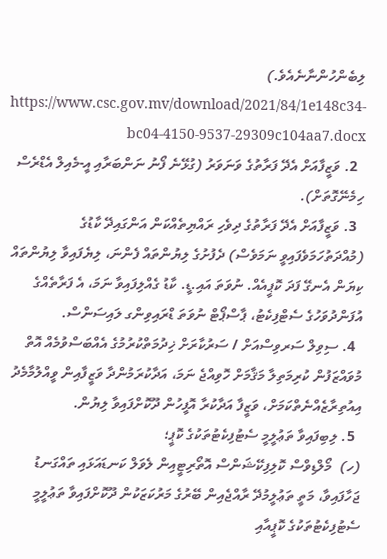ލިބެންހުންނާނެއެވެ.)  https://www.csc.gov.mv/download/2021/84/1e148c34-bc04-4150-9537-29309c104aa7.docx
  2. ވަޒީފާއަށް އެދޭ ފަރާތުގެ ވަނަވަރު (ގުޅޭނެ ފޯނު ނަންބަރާއި އީ-މެއިލް އެޑްރެސް ހިމެނޭގޮތަށް).
  3. ވަޒީފާއަށް އެދޭ ފަރާތުގެ ދިވެހި ރައްޔިތެއްކަން އަންގައިދޭ ކާޑުގެ (މުއްދަތުހަމަވެފައިވީ ނަމަވެސް) ދެފުށުގެ ލިޔުންތައް ފެންނަ، ލިޔެފައިވާ ލިޔުންތައް ކިޔަން އެނގޭ ފަދަ ކޮޕީއެއް. ނުވަތަ އައި.ޑީ. ކާޑު ގެއްލިފައިވާ ނަމަ، އެ ފަރާތެއްގެ އުފަންދުވަހުގެ ސެޓްފިކެޓު، ޕާސްޕޯޓް ނުވަތަ ޑްރައިވިންގ ލައިސަންސް.
  4. ސިވިލް ސަރވިސްއަށް / ސަރުކާރަށް ޚިދުމަތްކުރުމުގެ އެއްބަސްވުމެއް އޮތް މުވައްޒަފުން ކުރިމަތިލާ މަޤާމަށް ހޮވިއްޖެ ނަމަ، އަދާކުރަމުންދާ ވަޒީފާއިން ވީއްލުމާމެދު އިއުތިރާޒެއްނެތްކަމަށް، ވަޒީފާ އަދާކުރާ އޮފީހުން ދޫކޮށްފައިވާ ލިޔުން.
  5. ލިބިފައިވާ ތަޢުލީމީ ސެޓުފިކެޓުތަކުގެ ކޮޕީ؛
(ހ)  މޯލްޑިވްސް ކޮލިފިކޭޝަންސް އޮތޯރިޓީއިން ލެވަލް ކަނޑައަޅައި ތައްގަނޑު ޖަހާފައިވާ، މަތީ ތަޢުލީމުދޭ ރާއްޖެއިން ބޭރުގެ މަރުކަޒަކުން ދޫކޮށްފައިވާ ތަޢުލީމީ ސެޓުފިކެޓުތަކުގެ ކޮޕީއާއި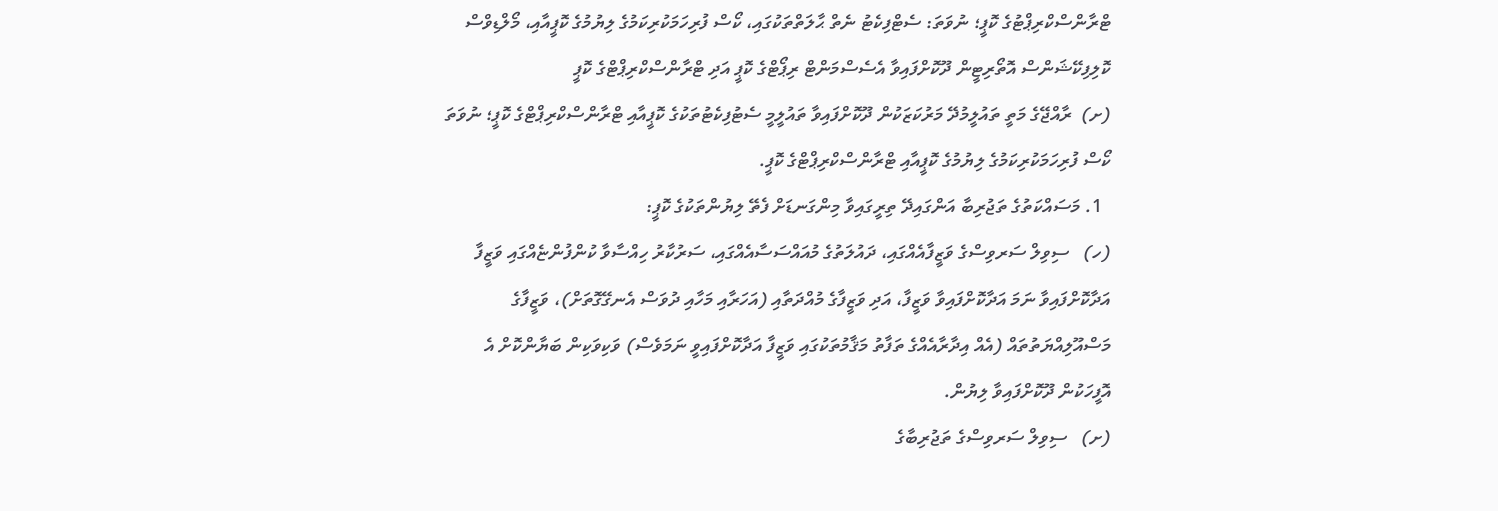ޓްރާންސްކްރިޕްޓުގެ ކޮޕީ؛ ނުވަތަ: ސެޓްފިކެޓު ނެތް ޙާލަތްތަކުގައި، ކޯސް ފުރިހަމަކުރިކަމުގެ ލިޔުމުގެ ކޮޕީއާއި، މޯލްޑިވްސް ކޮލިފިކޭޝަންސް އޮތޯރިޓީން ދޫކޮށްފައިވާ އެސެސްމަންޓް ރިޕޯޓްގެ ކޮޕީ އަދި ޓްރާންސްކްރިޕްޓްގެ ކޮޕީ
(ށ)  ރާއްޖޭގެ މަތީ ތައުލީމުދޭ މަރުކަޒަކުން ދޫކޮށްފައިވާ ތައުލީމީ ސެޓުފިކެޓުތަކުގެ ކޮޕީއާއި ޓްރާންސްކްރިޕްޓްގެ ކޮޕީ؛ ނުވަތަ ކޯސް ފުރިހަމަކުރިކަމުގެ ލިޔުމުގެ ކޮޕީއާއި ޓްރާންސްކްރިޕްޓްގެ ކޮޕީ.
  1. މަސައްކަތުގެ ތަޖުރިބާ އަންގައިދޭ ތިރީގައިވާ މިންގަނޑަށް ފެތޭ ލިޔުންތަކުގެ ކޮޕީ:
(ހ)   ސިވިލް ސަރވިސްގެ ވަޒީފާއެއްގައި، ދައުލަތުގެ މުއައްސަސާއެއްގައި، ސަރުކާރު ހިއްސާވާ ކުންފުންޏެއްގައި ވަޒީފާ އަދާކޮށްފައިވާ ނަމަ އަދާކޮށްފައިވާ ވަޒީފާ، އަދި ވަޒީފާގެ މުއްދަތާއި (އަހަރާއި މަހާއި ދުވަސް އެނގޭގޮތަށް)، ވަޒީފާގެ މަސްއޫލިއްޔަތުތައް (އެއް އިދާރާއެއްގެ ތަފާތު މަޤާމުތަކުގައި ވަޒީފާ އަދާކޮށްފައިވީ ނަމަވެސް) ވަކިވަކިން ބަޔާންކޮށް އެ އޮފީހަކުން ދޫކޮށްފައިވާ ލިޔުން.
(ށ)   ސިވިލް ސަރވިސްގެ ތަޖުރިބާގެ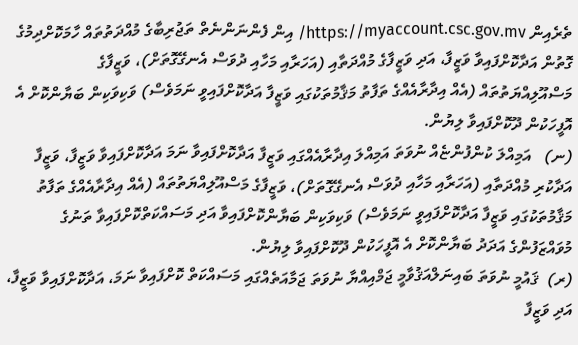ތެރެއިން https://myaccount.csc.gov.mv/ އިން ފެންނަންނެތް ތަޖުރިބާގެ މުއްދަތުތައް ހާމަކޮށްދިމުގެ ގޮތުން އަދާކޮށްފައިވާ ވަޒީފާ، އަދި ވަޒީފާގެ މުއްދަތާއި (އަހަރާއި މަހާއި ދުވަސް އެނގޭގޮތަށް)، ވަޒީފާގެ މަސްއޫލިއްޔަތުތައް (އެއް އިދާރާއެއްގެ ތަފާތު މަޤާމުތަކުގައި ވަޒީފާ އަދާކޮށްފައިވީ ނަމަވެސް) ވަކިވަކިން ބަޔާންކޮށް އެ އޮފީހަކުން ދޫކޮށްފައިވާ ލިޔުން.
(ނ)   އަމިއްލަ ކުންފުންޏެއް ނުވަތަ އަމިއްލަ އިދާރާއެއްގައި ވަޒީފާ އަދާކޮށްފައިވާ ނަމަ އަދާކޮށްފައިވާ ވަޒީފާ، ވަޒީފާ އަދާކުރި މުއްދަތާއި (އަހަރާއި މަހާއި ދުވަސް އެނގޭގޮތަށް)، ވަޒީފާގެ މަސްއޫލިއްޔަތުތައް (އެއް އިދާރާއެއްގެ ތަފާތު މަޤާމުތަކުގައި ވަޒީފާ އަދާކޮށްފައިވީ ނަމަވެސް) ވަކިވަކިން ބަޔާންކޮށްފައިވާ އަދި މަސައްކަތްކޮށްފައިވާ ތަނުގެ މުވައްޒަފުންގެ އަދަދު ބަޔާންކޮށް އެ އޮފީހަކުން ދޫކޮށްފައިވާ ލިޔުން.
(ރ)  ޤައުމީ ނުވަތަ ބައިނަލްއަޤުވާމީ ޖަމްއިއްޔާ ނުވަތަ ޖަމާއަތެއްގައި މަސައްކަތް ކޮށްފައިވާ ނަމަ، އަދާކޮށްފައިވާ ވަޒީފާ، އަދި ވަޒީފާ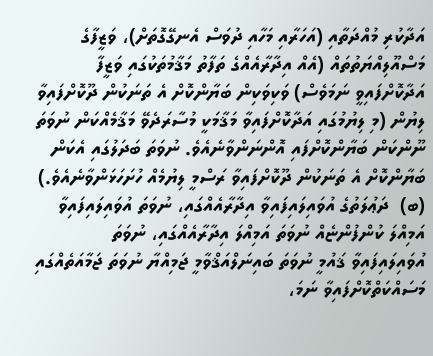އަދާކުރި މުއްދަތާއި (އަހަރާއި މަހާއި ދުވަސް އެނގޭގޮތަށް)، ވަޒީފާގެ މަސްއޫލިއްޔަތުތައް (އެއް އިދާރާއެއްގެ ތަފާތު މަޤާމުތަކުގައި ވަޒީފާ އަދާކޮށްފައިވީ ނަމަވެސް) ވަކިވަކިން ބަޔާންކޮށް އެ ތަނަކުން ދޫކޮށްފައިވާ ލިޔުން (މި ލިޔުމުގައި އަދާކޮށްފައިވާ މަޤާމަކީ މުސާރަދެވޭ މަޤާމެއްކަން ނުވަތަ ނޫންކަން ބަޔާންކޮށްފައި އޮންނަންވާނެއެވެ. ނުވަތަ ބަދަލުގައި އެކަން ބަޔާންކޮށް އެ ތަނަކުން ދޫކޮށްފައިވާ ރަސްމީ ލިޔުމެއް ހުށަހަޅަންވާނެއެވެ.)
(ބ)  ދަޢުލަތުގެ އުވައިލައިފައިވާ އިދާރާއެއްގައި، ނުވަތަ އުވައިލައިފައިވާ އަމިއްލަ ކުންފުންޏެއް ނުވަތަ އަމިއްލަ އިދާރާއެއްގައި، ނުވަތަ އުވައިލައިފައިވާ ޤައުމީ ނުވަތަ ބައިނަލްއަޤްވާމީ ޖަމިއްޔާ ނުވަތަ ޖަމާއަތެއްގައި މަސައްކަތްކޮށްފައިވާ ނަމަ،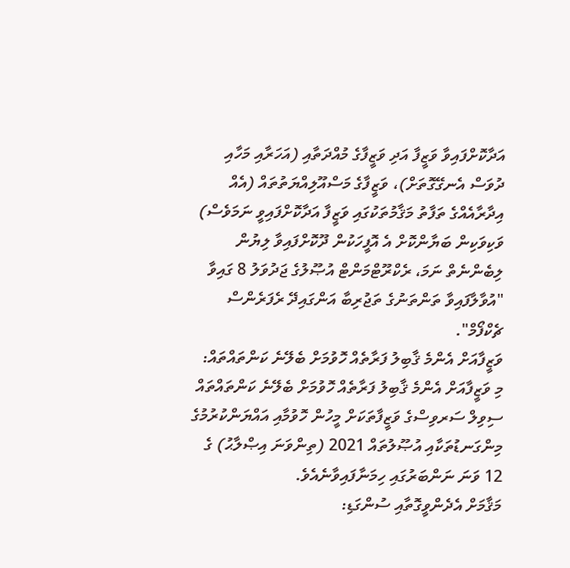އަދާކޮށްފައިވާ ވަޒީފާ އަދި ވަޒީފާގެ މުއްދަތާއި (އަހަރާއި މަހާއި ދުވަސް އެނގޭގޮތަށް)، ވަޒީފާގެ މަސްއޫލިއްޔަތުތައް (އެއް އިދާރާއެއްގެ ތަފާތު މަޤާމުތަކުގައި ވަޒީފާ އަދާކޮށްފައިވީ ނަމަވެސް) ވަކިވަކިން ބަޔާންކޮށް އެ އޮފީހަކުން ދޫކޮށްފައިވާ ލިޔުން ލިބެންނެތް ނަމަ، ރެކްރޫޓްމަންޓް އުޞޫލުގެ ޖަދުވަލު 8 ގައިވާ "އުވާލާފައިވާ ތަންތަނުގެ ތަޖުރިބާ އަންގައިދޭ ރެފަރެންސް ޗެކްފޯމް".
ވަޒީފާއަށް އެންމެ ޤާބިލު ފަރާތެއް ހޮވުމަށް ބެލޭނެ ކަންތައްތައް:
މި ވަޒީފާއަށް އެންމެ ޤާބިލު ފަރާތެއް ހޮވުމަށް ބެލޭނެ ކަންތައްތައް ސިވިލް ސަރވިސްގެ ވަޒީފާތަކަށް މީހުން ހޮވުމާއި އައްޔަންކުރުމުގެ މިންގަނޑުތަކާއި އުޞޫލުތައް 2021 (ތިންވަނަ އިޞްލާޙު) ގެ 12 ވަނަ ނަންބަރުގައި ހިމަނާފައިވާނެއެވެ.
މަޤާމަށް އެދެންވީގޮތާއި ސުންގަޑި: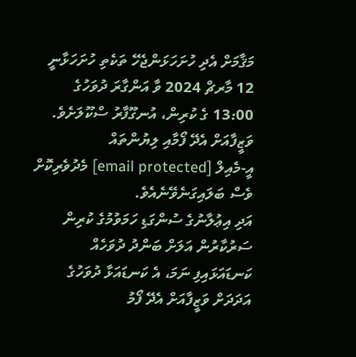މަޤާމަށް އެދި ހުށަހަޅަންޖެހޭ ތަކެތި ހުށަހަޅާނީ 12 މާރޗް 2024 ވާ އަންގާރަ ދުވަހުގެ 13:00 ގެ ކުރިން، އުނގޫފާރު ސްކޫލަށެވެ. ވަޒީފާއަށް އެދޭ ފޯމާއި ލިޔުންތައް                                  އީ-މެއިލް [email protected] މެދުވެރިކޮށް ވެސް ބަލައިގަނެވޭނެއެވެ.
އަދި އިޢުލާނުގެ ސުންގަޑި ހަމަވުމުގެ ކުރިން ސަރުކާރުން އަލަށް ބަންދު ދުވަހެއް ކަނޑައަޅައިފި ނަމަ، އެ ކަނޑައަޅާ ދުވަހުގެ އަދަދަށް ވަޒީފާއަށް އެދޭ ފޯމު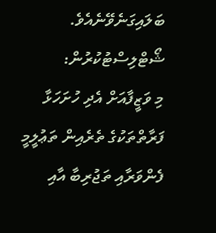ބަލައިގަނެވޭނެއެވެ.
ޝޯޓްލިސްޓުކުރުން:
މި ވަޒީފާއަށް އެދި ހުށަހަޅާ ފަރާތްތަކުގެ ތެރެއިން ތަޢުލީމީ ފެންވަރާއި ތަޖުރިބާ އާއި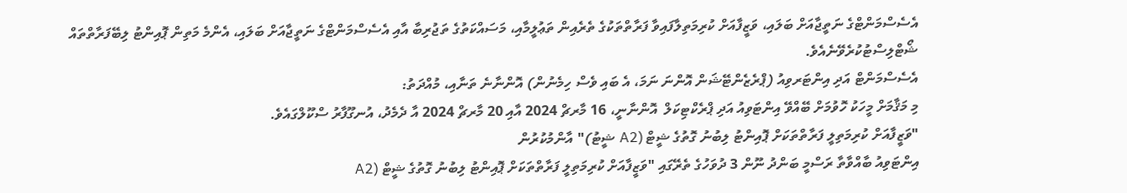އެސެސްމަންޓްގެ ނަތީޖާއަށް ބަލައި، ވަޒީފާއަށް ކުރިމަތިލާފައިވާ ފަރާތްތަކުގެ ތެރެއިން ތަޢުލީމާއި، މަސައްކަތުގެ ތަޖުރިބާ އާއި އެސެސްމަންޓްގެ ނަތީޖާއަށް ބަލައި، އެންމެ މަތިން ޕޮއިންޓު ލިބޭފަރާތްތައް ޝޯޓްލިސްޓުކުރެވޭނެއެވެ.
އެސެސްމަންޓް އަދި އިންޓަރވިއު (ޕްރެޒެންޓޭޝަން އޮންނަ ނަމަ، އެ ބައި ވެސް ހިމެނުން) އޮންނާނެ ތަނާއި، މުއްދަތު:
މި މަޤާމަށް މީހަކު ހޮވުމަށް ބޭއްވޭ އިންޓަވިއު އަދި ޕްރެކްޓިކަލް  އޮންނާނީ، 16 މާރޗް 2024 އާއި 20 މާރޗް 2024 އާ ދެމެދު، އުނގޫފާރު ސްކޫލްގައެވެ.
"ވަޒީފާއަށް ކުރިމަތިލީ ފަރާތްތަކަށް ޕޮއިންޓު ލިބުނު ގޮތުގެ ޝީޓް (A2 ޝީޓު)" އާންމުކުރުން
އިންޓަވިއު ބާއްވާތާ ރަސްމީ ބަންދު ނޫން 3 ދުވަހުގެ ތެރޭގައި "ވަޒީފާއަށް ކުރިމަތިލީ ފަރާތްތަކަށް ޕޮއިންޓު ލިބުނު ގޮތުގެ ޝީޓް (A2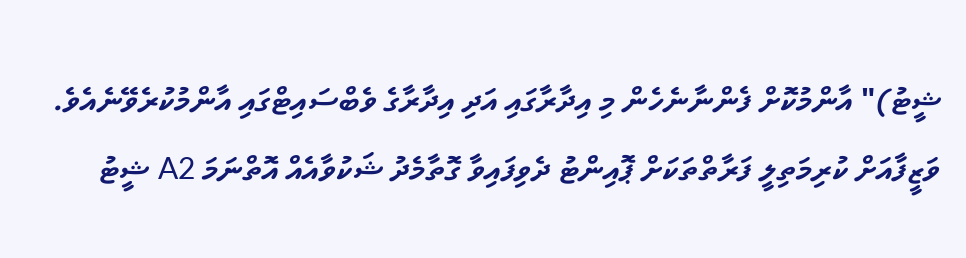ޝީޓު)" އާންމުކޮށް ފެންނާނެހެން މި އިދާރާގައި އަދި އިދާރާގެ ވެބްސައިޓްގައި އާންމުކުރެވޭނެއެވެ. ވަޒީފާއަށް ކުރިމަތިލީ ފަރާތްތަކަށް ޕޮއިންޓު ދެވިފައިވާ ގޮތާމެދު ޝަކުވާއެއް އޮތްނަމަ A2 ޝީޓު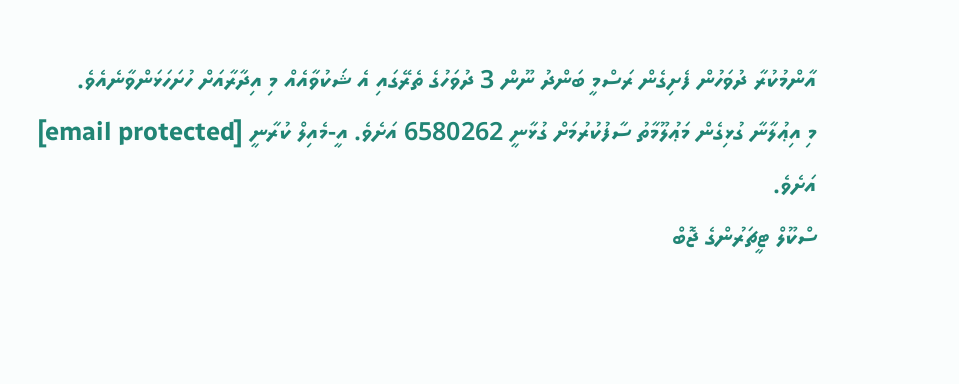އާންމުކުރާ ދުވަހުން ފެށިގެން ރަސްމީ ބަންދު ނޫން 3 ދުވަހުގެ ތެރޭގައި އެ ޝަކުވާއެއް މި އިދާރާއަށް ހުށަހަޅަންވާނެއެވެ.
މި އިޢުލާނާ ގުޅިގެން މަޢުލޫމާތު ސާފުކުރުމަށް ގުޅާނީ 6580262 އަށެވެ. އީ-މެއިލް ކުރާނީ [email protected] އަށެވެ.
ސްކޫލް ޓީޗަރުންގެ ޖޮބް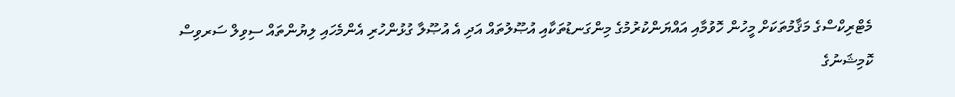މެޓްރިކްސްގެ މަޤާމުތަކަށް މީހުން ހޮވުމާއި އައްޔަންކުރުމުގެ މިންގަނޑުތަކާއި އުޞޫލުތައް އަދި އެ އުޞޫލާ ގުޅުންހުރި އެންމެހައި ލިޔުންތައް ސިވިލް ސަރވިސް ކޮމިޝަނުގެ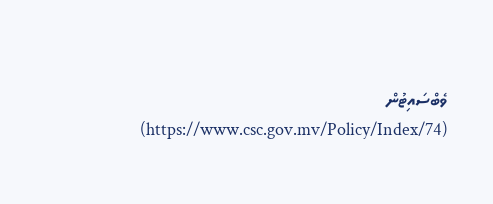ވެބްސައިޓުން (https://www.csc.gov.mv/Policy/Index/74)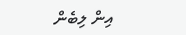އިން ލިބެން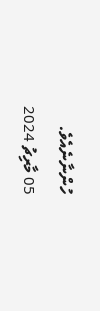ހުންނާނެއެވެ.
05 މާރިޗު 2024